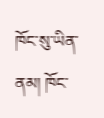ཁོང་སུ་ཡིན་ནམ། ཁོང་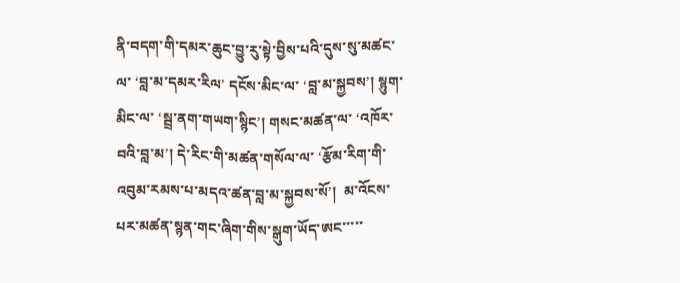ནི་བདག་གི་དམར་ཆུང་བྱུ་རུ་སྟེ་བྱིས་པའི་དུས་སུ་མཚང་ལ་ ‘བླ་མ་དམར་རིལ’ དངོས་མིང་ལ་ ‘བླ་མ་སྐྱབས’། སྙུག་མིང་ལ་ ‘སྦྲ་ནག་གཡག་སྙིང’། གསང་མཚན་ལ་ ‘འཁོར་བའི་བླ་མ’། དེ་རིང་གི་མཚན་གསོལ་ལ་ ‘རྩོམ་རིག་གི་འབུམ་རམས་པ་མདའ་ཚན་བླ་མ་སྐྱབས་སོ’།  མ་འོངས་པར་མཚན་སྙན་གང་ཞིག་གིས་སྒུག་ཡོད་ཨང་་་་་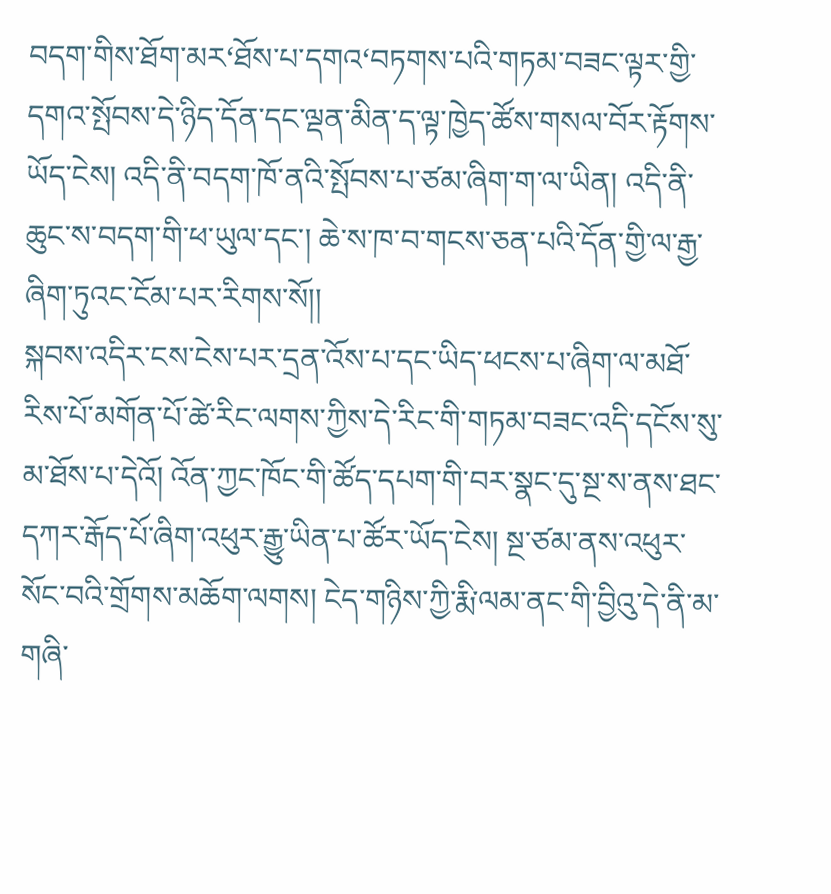བདག་གིས་ཐོག་མར‘ཐོས་པ་དགའ‘བཏགས་པའི་གཏམ་བཟང་ལྟར་གྱི་དགའ་སྤོབས་དེ་ཉིད་དོན་དང་ལྡན་མིན་ད་ལྟ་ཁྱེད་ཚོས་གསལ་བོར་རྟོགས་ཡོད་ངེས། འདི་ནི་བདག་ཁོ་ནའི་སྤོབས་པ་ཙམ་ཞིག་ག་ལ་ཡིན། འདི་ནི་ཆུང་ས་བདག་གི་ཕ་ཡུལ་དང་། ཆེ་ས་ཁ་བ་གངས་ཅན་པའི་དོན་གྱི་ལ་རྒྱ་ཞིག་ཏུའང་ངོམ་པར་རིགས་སོ།།
སྐབས་འདིར་ངས་ངེས་པར་དྲན་འོས་པ་དང་ཡིད་ཕངས་པ་ཞིག་ལ་མཐོ་རིས་པོ་མགོན་པོ་ཚེ་རིང་ལགས་ཀྱིས་དེ་རིང་གི་གཏམ་བཟང་འདི་དངོས་སུ་མ་ཐོས་པ་དེའོ། འོན་ཀྱང་ཁོང་གི་ཚོད་དཔག་གི་བར་སྣང་དུ་སྔ་ས་ནས་ཐང་དཀར་རྒོད་པོ་ཞིག་འཕུར་རྒྱུ་ཡིན་པ་ཚོར་ཡོད་ངེས། སྔ་ཙམ་ནས་འཕུར་སོང་བའི་གྲོགས་མཆོག་ལགས། ངེད་གཉིས་ཀྱི་རྨི་ལམ་ནང་གི་བྱིའུ་དེ་ནི་མ་གཞི་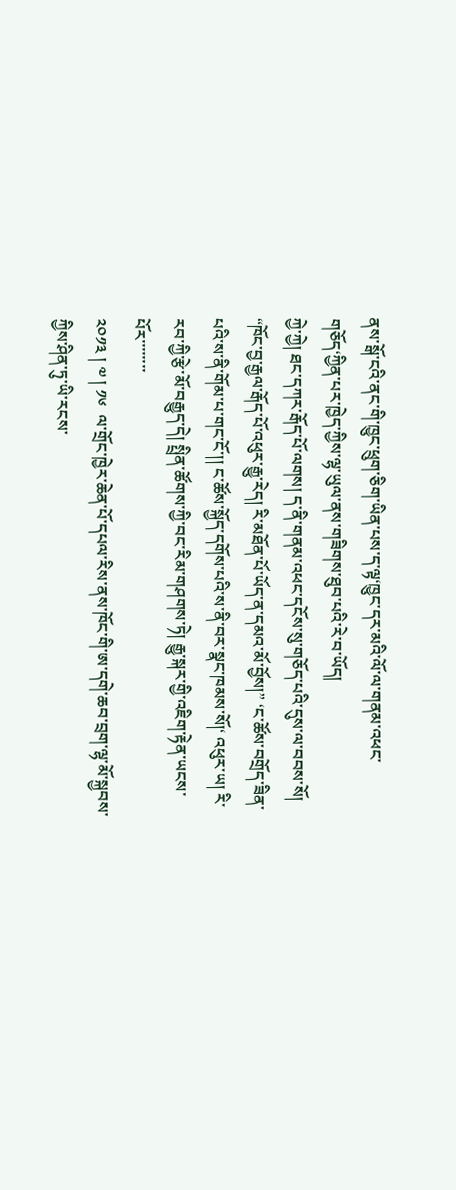ནས་སྒོ་ངའི་ནང་གི་ཁྱུང་ཕྲུག་ཅིག་ཡིན་པས་ད་ལྟ‘ཁྱུང་དར་མའི་ལོ་ལ་གནམ་འཕང་གཅོད‘ཀྱིན་པར་ཁྱེད་ཀྱིས་ལྷ་ཡུལ་ནས་གཟིགས་ཐུབ་པའི་རེ་བ་ཡོད།
ཀྱེ་ཀྱེ། ཐང་དཀར་རྒོད་པོ་ལགས། ད་ནི་གནམ་འཕང་དངོས་སུ་གཅོད་པའི་དུས་ལ་བབས་སོ། “ཁོང་བྱ་རྒྱལ་རྒོད་པོ་འཕུར་རྒྱུ་རེད། རི་མཐོན་པོ་ཡོད་ན་དམའ་མོ་བྱོས།” ‘ང་ཚོས་བགྲོད་ཟིན་པའི་ས་ནི་གོམ་པ་གང་ངོ་།། ང་ཚོས་སྐྱོད་དགོས་པའི་ས་ནི་བར་སྣང་ཁམས་སོ།‘ འཕུར་ཡ། རི་རབ་ཀྱི་རྩེ་མོ་བརྒྱུད་དེ། སྤྲིན་ཚོགས་ཀྱི་བང་རིམ་གཤགས་ཏེ། རྒྱུ་སྐར་གྱི་འཇིག་རྟེན་ཡངས་པོར་་་་་་་་
༢༠༡༣ ། ༧ ། ༡༦  ལ་གྲོང་ཁྱེར་ཆེན་པོ་དཔལ་རིས་ནས་ཁོང་གི་ཨ་དགེ་ཆབ་བྲག་ལྷ་མོ་སྐྱབས་ཀྱིས་ཤིན་ཏུ་ཡི་རངས་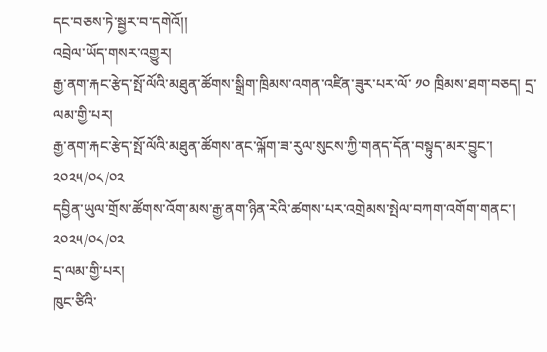དང་བཅས་ཏེ་སྦྱར་བ་དགེའོ།།
འབྲེལ་ཡོད་གསར་འགྱུར།
རྒྱ་ནག་རྐང་རྩེད་སྤོ་ལོའི་མཐུན་ཚོགས་སྒྲིག་ཁྲིམས་འགན་འཛིན་ཟུར་པར་ལོ་ ༡༠ ཁྲིམས་ཐག་བཅད། དྲ་ལམ་གྱི་པར།
རྒྱ་ནག་རྐང་རྩེད་སྤོ་ལོའི་མཐུན་ཚོགས་ནང་ལྐོག་ཟ་རུལ་སུངས་ཀྱི་གནད་དོན་བསྟུད་མར་བྱུང་།
༢༠༢༥/༠༨/༠༢
དབྱིན་ཡུལ་གྲོས་ཚོགས་འོག་མས་རྒྱ་ནག་ཉིན་རེའི་ཚགས་པར་འགྲེམས་སྤེལ་བཀག་འགོག་གནང་།
༢༠༢༥/༠༨/༠༢
དྲ་ལམ་གྱི་པར།
ཁུང་ཙིའི་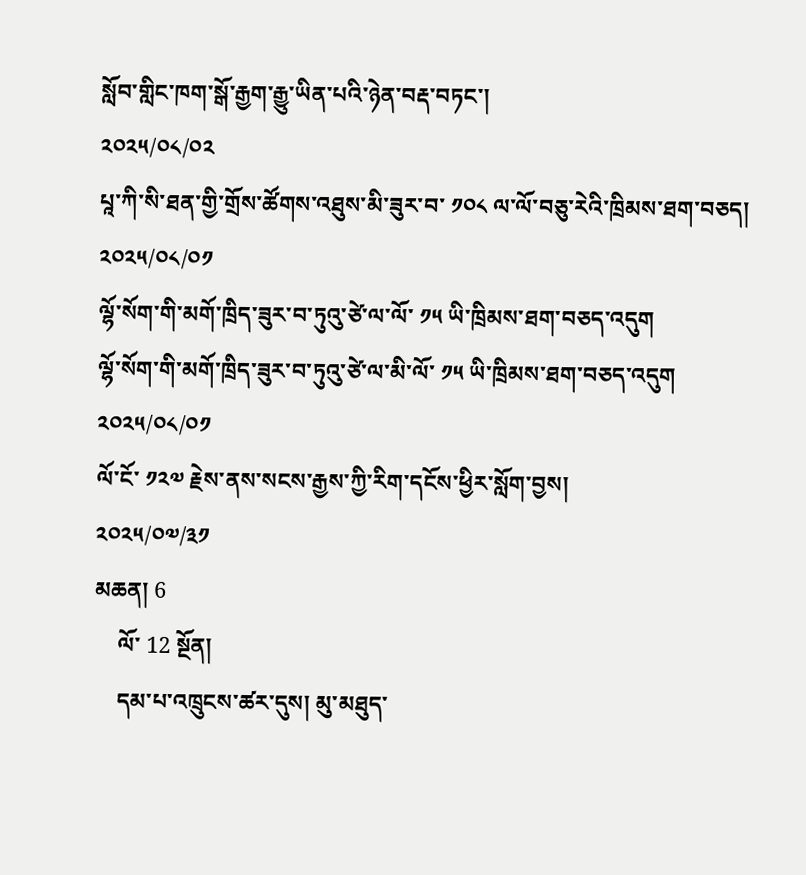སློབ་གླིང་ཁག་སྒོ་རྒྱག་རྒྱུ་ཡིན་པའི་ཉེན་བརྡ་བཏང་།
༢༠༢༥/༠༨/༠༢
པཱ་ཀི་སི་ཐན་གྱི་གྲོས་ཚོགས་འཐུས་མི་ཟུར་བ་ ༡༠༨ ལ་ལོ་བཅུ་རེའི་ཁྲིམས་ཐག་བཅད།
༢༠༢༥/༠༨/༠༡
ལྷོ་སོག་གི་མགོ་ཁྲིད་ཟུར་བ་ཏུའུ་ཙེ་ལ་ལོ་ ༡༥ ཡི་ཁྲིམས་ཐག་བཅད་འདུག
ལྷོ་སོག་གི་མགོ་ཁྲིད་ཟུར་བ་ཏུའུ་ཙེ་ལ་མི་ལོ་ ༡༥ ཡི་ཁྲིམས་ཐག་བཅད་འདུག
༢༠༢༥/༠༨/༠༡
ལོ་ངོ་ ༡༢༧ རྗེས་ནས་སངས་རྒྱས་ཀྱི་རིག་དངོས་ཕྱིར་སློག་བྱས།
༢༠༢༥/༠༧/༣༡
མཆན། 6
    ལོ་ 12 སྔོན།
    དམ་པ་འཁྲུངས་ཚར་དུས། མུ་མཐུད་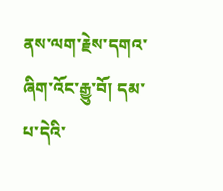ནས་ལག་རྗེས་དགའ་ཞིག་འོང་རྒྱུ་བོ། དམ་པ་དེའི་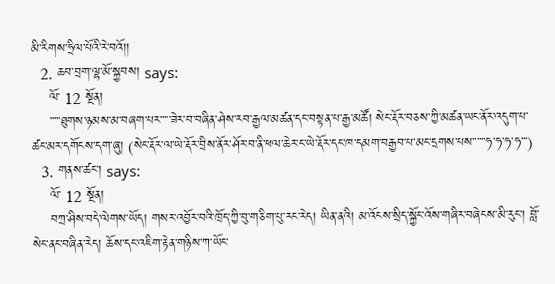མི་རིགས་ཧྲིལ་པོའི་རེ་བའོ།།
  2. ཆབ་བྲག་ལྷ་མོ་སྐྱབས། says:
    ལོ་ 12 སྔོན།
    ་་་་་ཐུགས་ཉམས་མ་བཞག་པར་་་་་ཟེར་བ་བཞིན་ཤེས་རབ་རྒྱལ་མཚན་དང་བསྟན་པ་རྒྱ་མཚོ། སེང་རྡོར་བཅས་ཀྱི་མཚན་ཡང་ནོར་འདུག་པ་ཚང་མར་དགོངས་དག་ཞུ། (སེང་རྡོར་ལ་ཡེ་རྡོར་བྲིས་ནོར་ཤོར་བ་ནི་ཕལ་ཆེར་ང་ཡེ་རྡོར་དང་ཁ་དམག་བརྒྱབ་པ་མང་དྲགས་པས་་་་་་ཧ་ཧ་ཧ་ཧ་་་)
  3. གནས་ཚང་། says:
    ལོ་ 12 སྔོན།
    བཀྲ་ཤིས་བདེ་ལེགས་ཡོད། གསར་འབྱོར་བའི་ཁྲོད་ཀྱི་བུ་གཅིག་པུ་རང་རེད། ཡིན་ནའི། མ་འོངས་སྲིད་སྐྱོང་འོས་གཞིར་བཞེངས་མི་རུང་། བློ་སེང་ནང་བཞིན་རེད། ཆོས་དང་འཇིག་རྟེན་གཉིས་ཀ་ཡོང་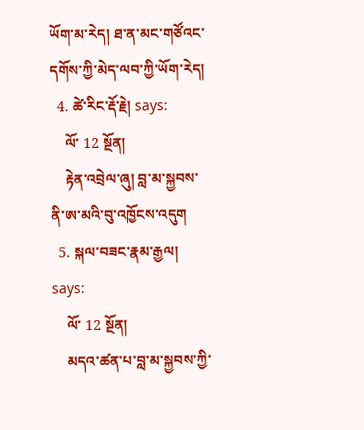ཡོག་མ་རེད། ཐ་ན་མང་གཙོའང་དགོས་ཀྱི་མེད་ལབ་ཀྱི་ཡོག་རེད།
  4. ཚེ་རིང་རྡོ་རྗེ། says:
    ལོ་ 12 སྔོན།
    རྟེན་འབྲེལ་ཞུ། བླ་མ་སྐྱབས་ནི་ཨ་མའི་བུ་འཁྱོངས་འདུག
  5. སྐལ་བཟང་རྣམ་རྒྱལ། says:
    ལོ་ 12 སྔོན།
    མདའ་ཚན་པ་བླ་མ་སྐྱབས་ཀྱི་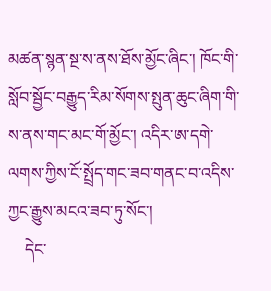མཚན་སྙན་སྔ་ས་ནས་ཐོས་མྱོང་ཞིང་། ཁོང་གི་སློབ་སྦྱོང་བརྒྱུད་རིམ་སོགས་སྤུན་ཆུང་ཞིག་གི་ས་ནས་གང་མང་གོ་མྱོང་། འདིར་ཨ་དགེ་ལགས་ཀྱིས་ངོ་སྤྲོད་གང་ཟབ་གནང་བ་འདིས་ཀྱང་རྒྱུས་མངའ་ཟབ་ཏུ་སོང་།
    དེང་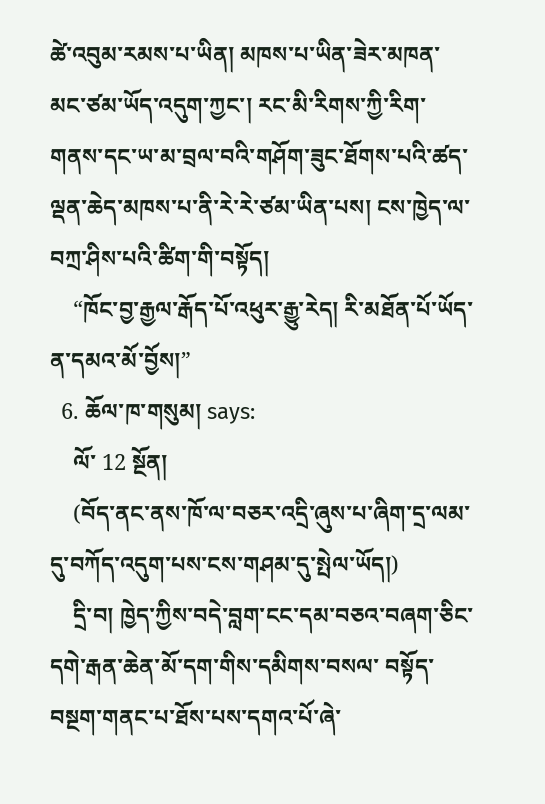ཚེ་འབུམ་རམས་པ་ཡིན། མཁས་པ་ཡིན་ཟེར་མཁན་མང་ཙམ་ཡོད་འདུག་ཀྱང་། རང་མི་རིགས་ཀྱི་རིག་གནས་དང་ཡ་མ་བྲལ་བའི་གཤོག་ཟུང་ཐོགས་པའི་ཚད་ལྡན་ཆེད་མཁས་པ་ནི་རེ་རེ་ཙམ་ཡིན་པས། ངས་ཁྱེད་ལ་བཀྲ་ཤིས་པའི་ཚིག་གི་བསྟོད།
    “ཁོང་བྱ་རྒྱལ་རྒོད་པོ་འཕུར་རྒྱུ་རེད། རི་མཐོན་པོ་ཡོད་ན་དམའ་མོ་བྱོས།”
  6. ཆོལ་ཁ་གསུམ། says:
    ལོ་ 12 སྔོན།
    (བོད་ནང་ནས་ཁོ་ལ་བཅར་འདྲི་ཞུས་པ་ཞིག་དྲ་ལམ་དུ་བཀོད་འདུག་པས་ངས་གཤམ་དུ་སྤེལ་ཡོད།)
    དྲི་བ། ཁྱེད་ཀྱིས་བདེ་བླག་ངང་དམ་བཅའ་བཞག་ཅིང་དགེ་རྒན་ཆེན་མོ་དག་གིས་དམིགས་བསལ་ བསྟོད་བསྔག་གནང་པ་ཐོས་པས་དགའ་པོ་ཞེ་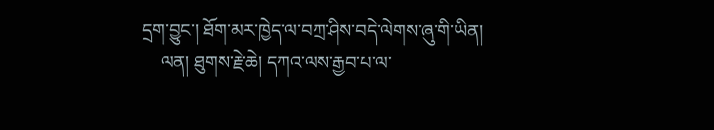དྲག་བྱུང་། ཐོག་མར་ཁྱེད་ལ་བཀྲ་ཤིས་བདེ་ལེགས་ཞུ་གི་ཡིན།
    ལན། ཐུགས་རྗེ་ཆེ། དཀའ་ལས་རྒྱབ་པ་ལ་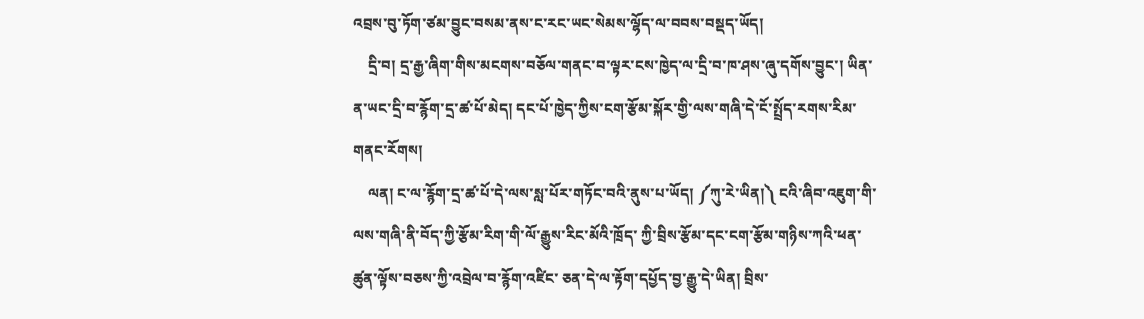འབྲས་བུ་ཏོག་ཙམ་བྱུང་བསམ་ནས་ང་རང་ཡང་སེམས་ལྷོད་ལ་བབས་བསྡད་ཡོད།
    དྲི་བ། དྲ་རྒྱ་ཞིག་གིས་མངགས་བཅོལ་གནང་བ་ལྟར་ངས་ཁྱེད་ལ་དྲི་བ་ཁ་ཤས་ཞུ་དགོས་བྱུང་། ཡིན་ན་ཡང་དྲི་བ་རྙོག་དྲ་ཚ་པོ་མེད། དང་པོ་ཁྱེད་ཀྱིས་ངག་རྩོམ་སྐོར་གྱི་ལས་གཞི་དེ་ངོ་སྤྲོད་རགས་རིམ་གནང་རོགས།
    ལན། ང་ལ་རྙོག་དྲ་ཚ་པོ་དེ་ལས་སླ་པོར་གཏོང་བའི་ནུས་པ་ཡོད། ༼ཀུ་རེ་ཡིན།༽ ངའི་ཞིབ་འཇུག་གི་ལས་གཞི་ནི་བོད་ཀྱི་རྩོམ་རིག་གི་ལོ་རྒྱུས་རིང་མོའི་ཁྲོད་ ཀྱི་བྲིས་རྩོམ་དང་ངག་རྩོམ་གཉིས་ཀའི་ཕན་ཚུན་ལྟོས་བཅས་ཀྱི་འབྲེལ་བ་རྙོག་འཛིང་ ཅན་དེ་ལ་རྟོག་དཔྱོད་བྱ་རྒྱུ་དེ་ཡིན། བྲིས་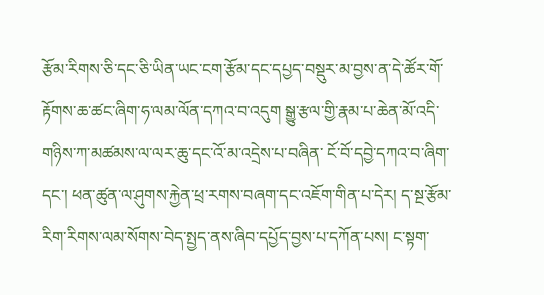རྩོམ་རིགས་ཅི་དང་ཅི་ཡིན་ཡང་ངག་རྩོམ་དང་དཔྱད་བསྡུར་མ་བྱས་ན་དེ་ཚོར་གོ་ རྟོགས་ཆ་ཚང་ཞིག་ཧ་ལམ་ལོན་དཀའ་བ་འདུག སྒྱུ་རྩལ་གྱི་རྣམ་པ་ཆེན་མོ་འདི་གཉིས་ཀ་མཚམས་ལ་ལར་ཆུ་དང་འོ་མ་འདྲེས་པ་བཞིན་ ངོ་བོ་དབྱེ་དཀའ་བ་ཞིག་དང་། ཕན་ཚུན་ལ་ཤུགས་རྐྱེན་ཕྲ་རགས་བཞག་དང་འཇོག་གིན་པ་དེར། ད་སྔ་རྩོམ་རིག་རིགས་ལམ་སོགས་བེད་སྤྱད་ནས་ཞིབ་དཔྱོད་བྱས་པ་དཀོན་པས། ང་སྟག་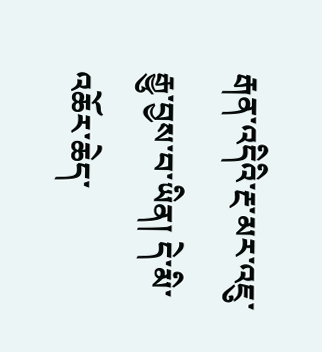རྒན་འདིའི་རྔ་མར་འཇུ་རྒྱུ་བྱས་བ་ཡིན། དེ་མི་འཆོར་ཆེད་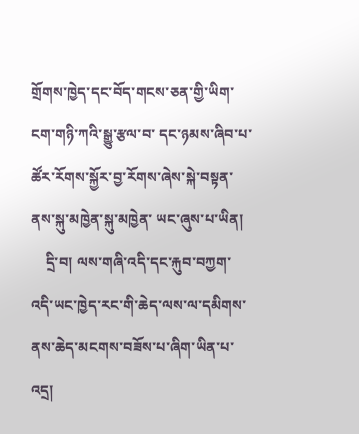གྲོགས་ཁྱེད་དང་བོད་གངས་ཅན་གྱི་ཡིག་ངག་གཉི་ཀའི་སྒྱུ་རྩལ་བ་ དང་ཉམས་ཞིབ་པ་ཚོར་རོགས་སྐྱོར་བྱ་རོགས་ཞེས་སྐེ་བསྟན་ནས་སྐུ་མཁྱེན་སྐུ་མཁྱེན་ ཡང་ཞུས་པ་ཡིན།
    དྲི་བ། ལས་གཞི་འདི་དང་རྐུབ་བཀྱག་འདི་ཡང་ཁྱེད་རང་གི་ཆེད་ལས་ལ་དམིགས་ནས་ཆེད་མངགས་བཟོས་པ་ཞིག་ཡིན་པ་འདྲ།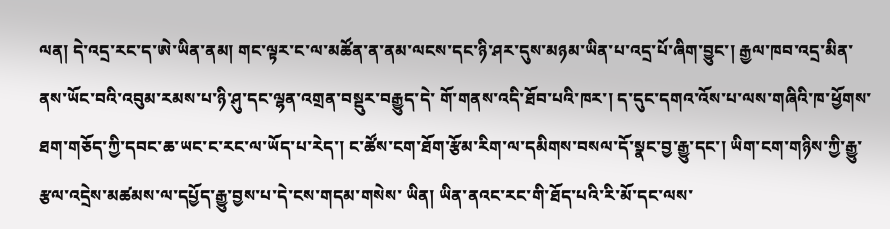ལན། དེ་འདྲ་རང་ད་ཨེ་ཡིན་ནམ། གང་ལྟར་ང་ལ་མཚོན་ན་ནམ་ལངས་དང་ཉི་ཤར་དུས་མཉམ་ཡིན་པ་འདྲ་པོ་ཞིག་བྱུང་། རྒྱལ་ཁབ་འདྲ་མིན་ནས་ཡོང་བའི་འབུམ་རམས་པ་ཉི་ཤུ་དང་ལྷན་འགྲན་བསྡུར་བརྒྱུད་དེ་ གོ་གནས་འདི་ཐོབ་པའི་ཁར་། ད་དུང་དགའ་འོས་པ་ལས་གཞིའི་ཁ་ཕྱོགས་ཐག་གཅོད་ཀྱི་དབང་ཆ་ཡང་ང་རང་ལ་ཡོད་པ་རེད་། ང་ཚོས་ངག་ཐོག་རྩོམ་རིག་ལ་དམིགས་བསལ་དོ་སྣང་བྱ་རྒྱུ་དང་། ཡིག་ངག་གཉིས་ཀྱི་རྒྱུ་རྩལ་འདྲེས་མཚམས་ལ་དཔྱོད་རྒྱུ་བྱས་པ་དེ་ངས་གདམ་གསེས་ ཡིན། ཡིན་ནའང་རང་གི་ཐོད་པའི་རི་མོ་དང་ལས་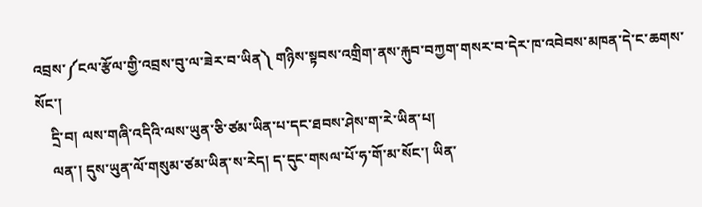འབྲས་༼ངལ་རྩོལ་གྱི་འབྲས་བུ་ལ་ཟེར་བ་ཡིན༽ གཉིས་སྟབས་འགྲིག་ནས་རྐུབ་བཀྱག་གསར་བ་དེར་ཁ་འབེབས་མཁན་དེ་ང་ཆགས་སོང་།
    དྲི་བ། ལས་གཞི་འདིའི་ལས་ཡུན་ཅི་ཙམ་ཡིན་པ་དང་ཐབས་ཤེས་ག་རེ་ཡིན་པ།
    ལན་། དུས་ཡུན་ལོ་གསུམ་ཙམ་ཡིན་ས་རེད། ད་དུང་གསལ་པོ་ཧ་གོ་མ་སོང་། ཡིན་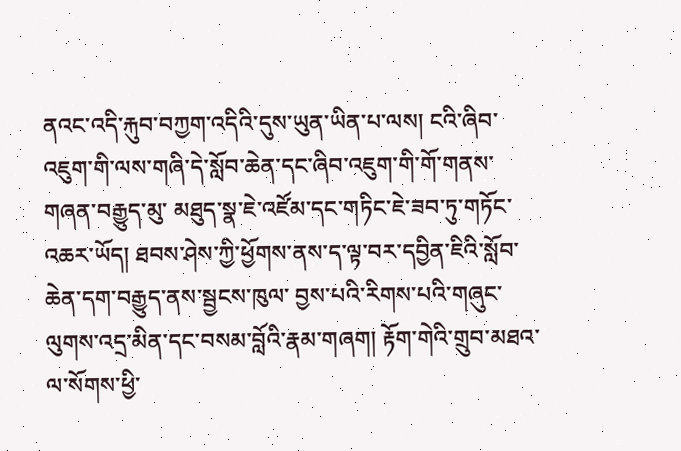ནའང་འདི་རྐུབ་བཀྱག་འདིའི་དུས་ཡུན་ཡིན་པ་ལས། ངའི་ཞིབ་འཇུག་གི་ལས་གཞི་དེ་སློབ་ཆེན་དང་ཞིབ་འཇུག་གི་གོ་གནས་གཞན་བརྒྱུད་མུ་ མཐུད་སྣ་ཇེ་འཛོམ་དང་གཏིང་ཇེ་ཟབ་ཏུ་གཏོང་འཆར་ཡོད། ཐབས་ཤེས་ཀྱི་ཕྱོགས་ནས་ད་ལྟ་བར་དབྱིན་ཇིའི་སློབ་ཆེན་དག་བརྒྱུད་ནས་སྦྱངས་ཁུལ་ བྱས་པའི་རིགས་པའི་གཞུང་ལུགས་འདྲ་མིན་དང་བསམ་བློའི་རྣམ་གཞག། རྟོག་གེའི་གྲུབ་མཐའ་ལ་སོགས་ཕྱི་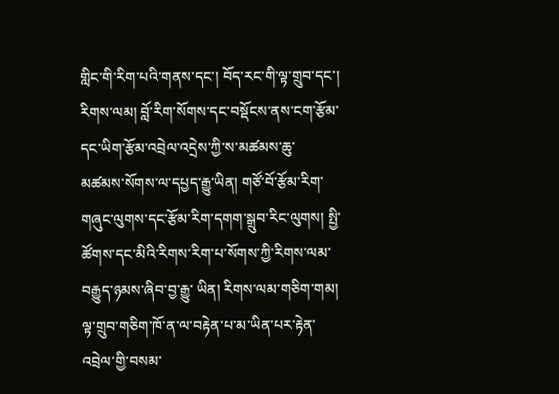གླིང་གི་རིག་པའི་གནས་དང་། བོད་རང་གི་ལྟ་གྲུབ་དང་། རིགས་ལམ། བློ་རིག་སོགས་དང་བསྡོངས་ནས་ངག་རྩོམ་དང་ཡིག་རྩོམ་འབྲེལ་འདྲེས་ཀྱི་ས་མཚམས་ཆུ་ མཚམས་སོགས་ལ་དཔྱད་རྒྱུ་ཡིན། གཙོ་བོ་རྩོམ་རིག་གཞུང་ལུགས་དང་རྩོམ་རིག་དགག་སྒྲུབ་རིང་ལུགས། སྤྱི་ཚོགས་དང་མིའི་རིགས་རིག་པ་སོགས་ཀྱི་རིགས་ལམ་བརྒྱུད་ཉམས་ཞིབ་བྱ་རྒྱུ་ ཡིན། རིགས་ལམ་གཅིག་གམ། ལྟ་གྲུབ་གཅིག་ཁོ་ན་ལ་བརྟེན་པ་མ་ཡིན་པར་རྟེན་འབྲེལ་གྱི་བསམ་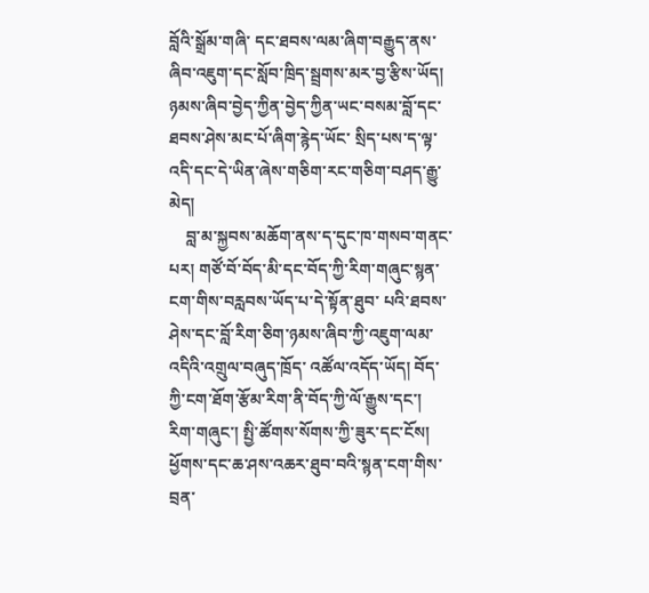བློའི་སྒྲོམ་གཞི་ དང་ཐབས་ལམ་ཞིག་བརྒྱུད་ནས་ཞིབ་འཇུག་དང་སློབ་ཁྲིད་སྦྲགས་མར་བྱ་རྩིས་ཡོད། ཉམས་ཞིབ་བྱེད་ཀྱིན་བྱེད་ཀྱིན་ཡང་བསམ་བློ་དང་ཐབས་ཤེས་མང་པོ་ཞིག་རྙེད་ཡོང་ སྲིད་པས་ད་ལྟ་འདི་དང་དེ་ཡིན་ཞེས་གཅིག་རང་གཅིག་བཤད་རྒྱུ་མེད།
    བླ་མ་སྐྱབས་མཆོག་ནས་ད་དུང་ཁ་གསབ་གནང་པར། གཙོ་བོ་བོད་མི་དང་བོད་ཀྱི་རིག་གཞུང་སྙན་ངག་གིས་བརླབས་ཡོད་པ་དེ་སྟོན་ཐུབ་ པའི་ཐབས་ཤེས་དང་བློ་རིག་ཅིག་ཉམས་ཞིབ་ཀྱི་འཇུག་ལམ་འདིའི་འགྲུལ་བཞུད་ཁྲོད་ འཚོལ་འདོད་ཡོད། བོད་ཀྱི་ངག་ཐོག་རྩོམ་རིག་ནི་བོད་ཀྱི་ལོ་རྒྱུས་དང་། རིག་གཞུང་། སྤྱི་ཚོགས་སོགས་ཀྱི་ཟུར་དང་ངོས། ཕྱོགས་དང་ཆ་ཤས་འཆར་ཐུབ་བའི་སྙན་ངག་གིས་བྲན་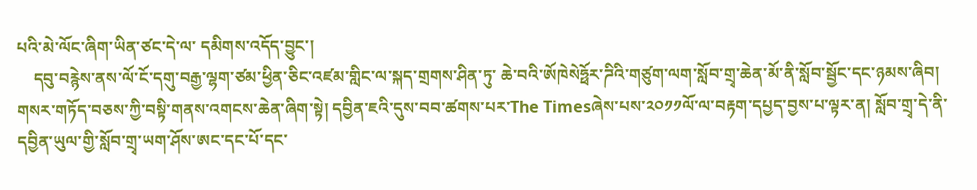པའི་མེ་ལོང་ཞིག་ཡིན་ཙང་དེ་ལ་ དམིགས་འདོད་བྱུང་།
    དབུ་བརྙེས་ནས་ལོ་ངོ་དགུ་བརྒྱ་ལྷག་ཙམ་ཕྱིན་ཅིང་འཛམ་གླིང་ལ་སྐད་གྲགས་ཤིན་ཏུ་ ཆེ་བའི་ཨོཁེསེཧྥོར་ཌིའི་གཙུག་ལག་སློབ་གྲྭ་ཆེན་མོ་ནི་སློབ་སྦྱོང་དང་ཉམས་ཞིབ། གསར་གཏོད་བཅས་ཀྱི་བསྟི་གནས་འགངས་ཆེན་ཞིག་སྟེ། དབྱིན་ཇའི་དུས་བབ་ཚགས་པར་The Timesཞེས་པས་༢༠༡༡ལོ་ལ་བརྟག་དཔྱད་བྱས་པ་ལྟར་ན། སློབ་གྲྭ་དེ་ནི་དབྱིན་ཡུལ་གྱི་སློབ་གྲྭ་ཡག་ཤོས་ཨང་དང་པོ་དང་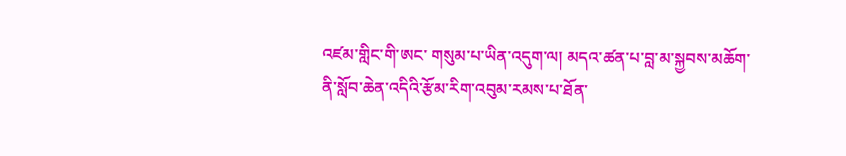འཛམ་གླིང་གི་ཨང་ གསུམ་པ་ཡིན་འདུག་ལ། མདའ་ཚན་པ་བླ་མ་སྐྱབས་མཆོག་ནི་སློབ་ཆེན་འདིའི་རྩོམ་རིག་འབུམ་རམས་པ་ཐོན་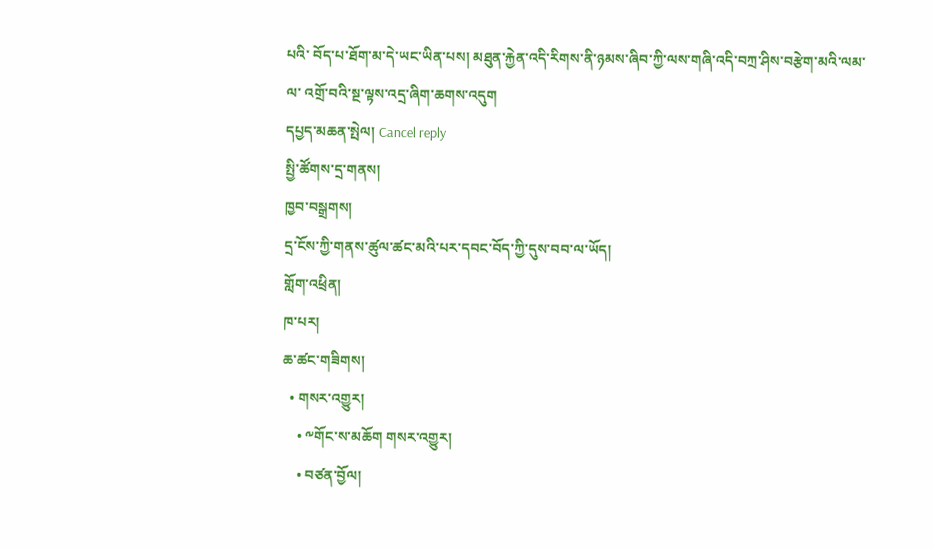པའི་ བོད་པ་ཐོག་མ་དེ་ཡང་ཡིན་པས། མཐུན་རྐྱེན་འདི་རིགས་ནི་ཉམས་ཞིབ་ཀྱི་ལས་གཞི་འདི་བཀྲ་ཤིས་བརྩེག་མའི་ལམ་ལ་ འགྲོ་བའི་སྔ་ལྟས་འདྲ་ཞིག་ཆགས་འདུག
དཔྱད་མཆན་སྤེལ། Cancel reply
སྤྱི་ཚོགས་དྲ་གནས།
ཁྱབ་བསྒྲགས།
དྲ་ངོས་ཀྱི་གནས་ཚུལ་ཚང་མའི་པར་དབང་བོད་ཀྱི་དུས་བབ་ལ་ཡོད།
གློག་འཕྲིན།
ཁ་པར།
ཆ་ཚང་གཟིགས།
  • གསར་འགྱུར།
    • ༸གོང་ས་མཆོག གསར་འགྱུར།
    • བཙན་བྱོལ།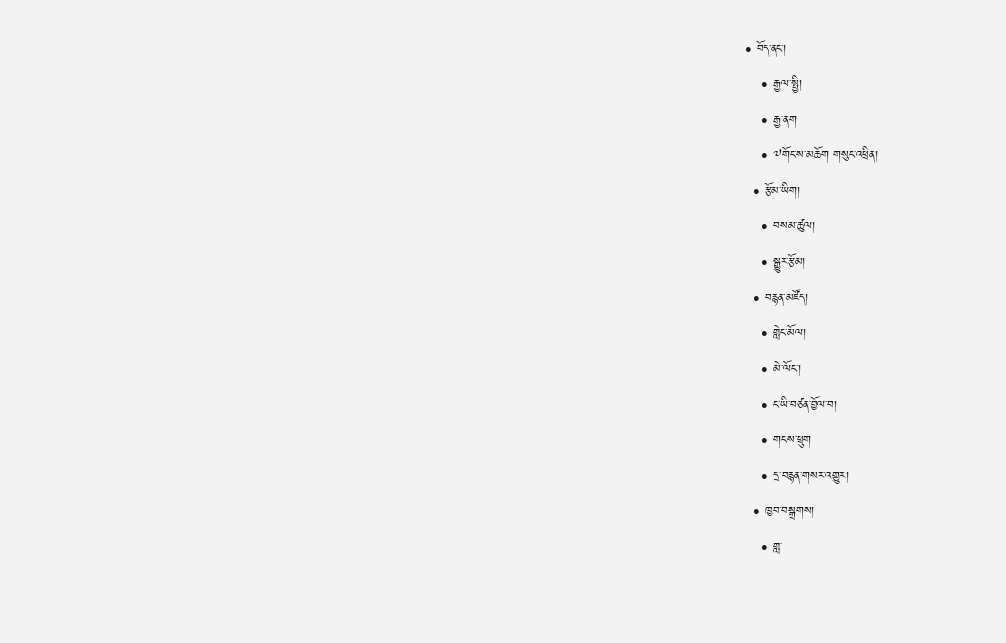• བོད་ནང་།
    • རྒྱལ་སྤྱི།
    • རྒྱ་ནག
    • ༧གོང་ས་མཆོག གསུང་འཕྲིན།
  • རྩོམ་ཡིག།
    • བསམ་ཚུལ།
    • སྒྱུར་རྩོམ།
  • བརྙན་མཛོད།
    • གླེང་མོལ།
    • མེ་ལོང་།
    • ང་ཡི་བཙན་བྱོལ་བ།
    • གངས་ཕྲུག
    • དྲ་བརྙན་གསར་འགྱུར།
  • ཁྱབ་བསྒྲགས།
    • གླ་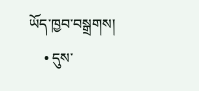ཡོད་ཁྱབ་བསྒྲགས།
    • དུས་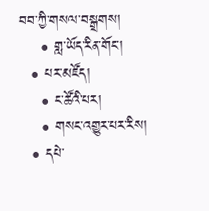བབ་ཀྱི་གསལ་བསྒྲགས།
    • གླ་ཡོད་རིན་གོང་།
  • པར་མཛོད།
    • ང་ཚོའི་པར།
    • གསང་འགྱུར་པར་རིས།
  • དཔེ་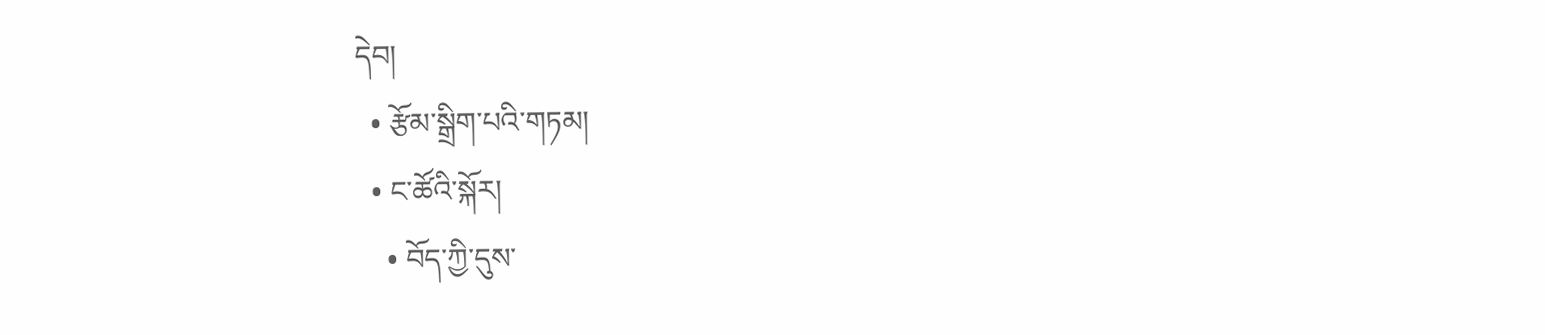དེབ།
  • རྩོམ་སྒྲིག་པའི་གཏམ།
  • ང་ཚོའི་སྐོར།
    • བོད་ཀྱི་དུས་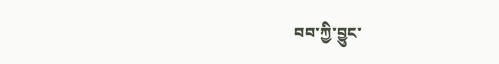བབ་ཀྱི་བྱུང་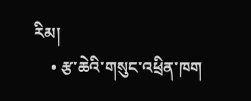རིམ།
    • རྩ་ཆེའི་གསུང་འཕྲིན་ཁག